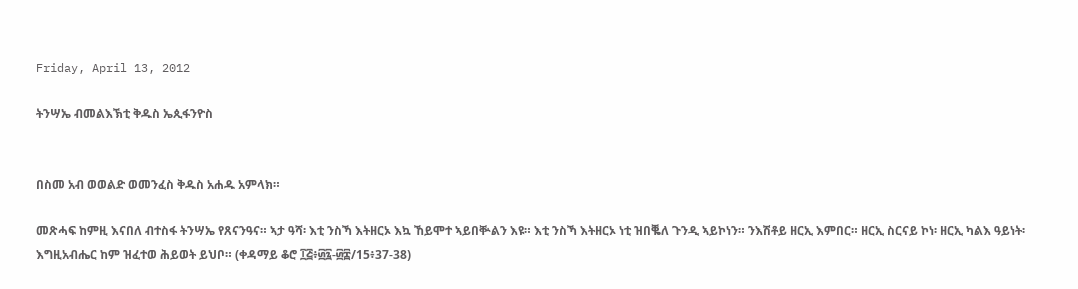Friday, April 13, 2012

ትንሣኤ ብመልእኽቲ ቅዱስ ኤጲፋንዮስ


በስመ አብ ወወልድ ወመንፈስ ቅዱስ አሐዱ አምላክ።

መጽሓፍ ከምዚ እናበለ ብተስፋ ትንሣኤ የጸናንዓና። ኣታ ዓሻ፡ እቲ ንስኻ እትዘርኦ እኳ ኸይሞተ ኣይበቝልን እዩ። እቲ ንስኻ እትዘርኦ ነቲ ዝበቘለ ጉንዲ ኣይኮነን። ንእሽቶይ ዘርኢ እምበር። ዘርኢ ስርናይ ኮነ፡ ዘርኢ ካልእ ዓይነት፡ እግዚአብሔር ከም ዝፈተወ ሕይወት ይህቦ። (ቀዳማይ ቆሮ ፲፭፥፴፯-፴፰/15፥37-38)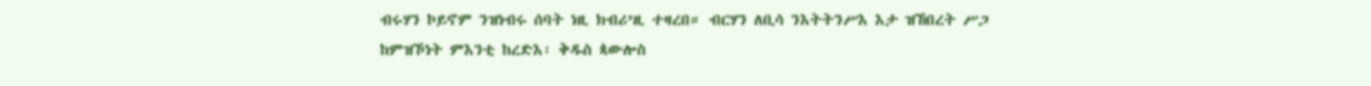ብሩሃን ኮይኖም ንዝነብሩ ሰባት ነዚ ክብሪ’ዚ ተዛረበ። ብርሃን ለቢሳ ንእትትንሥእ እታ ዝኸበረት ሥጋ ከምዝኾነት ምእንቲ ከረድእ፡ ቅዱስ ጳውሎስ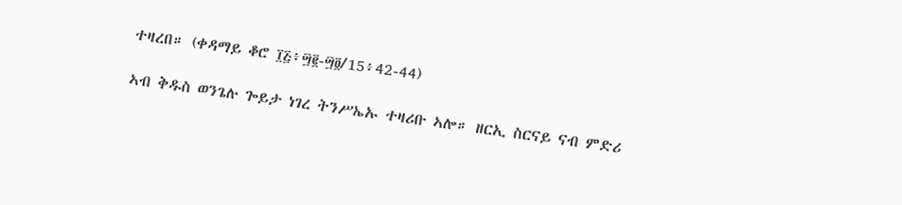ተዛረበ። (ቀዳማይ ቆሮ ፲፭፥፵፪-፵፬/15፥42-44)

ኣብ ቅዱስ ወንጌሉ ጐይታ ነገረ ትንሥኤኡ ተዛሪቡ ኣሎ። ዘርኢ ስርናይ ናብ ምድሪ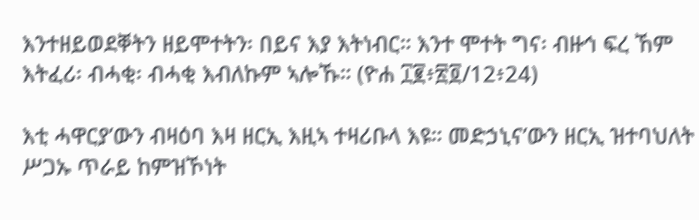እንተዘይወደቐትን ዘይሞተትን፡ በይና እያ እትነብር። እንተ ሞተት ግና፡ ብዙኅ ፍረ ኸም እትፈሪ፡ ብሓቂ፡ ብሓቂ እብለኩም ኣሎኹ። (ዮሐ ፲፪፥፳፬/12፥24)

እቲ ሓዋርያ’ውን ብዛዕባ እዛ ዘርኢ እዚኣ ተዛሪቡላ እዩ። መድኃኒና’ውን ዘርኢ ዝተባህለት ሥጋኡ ጥራይ ከምዝኾነት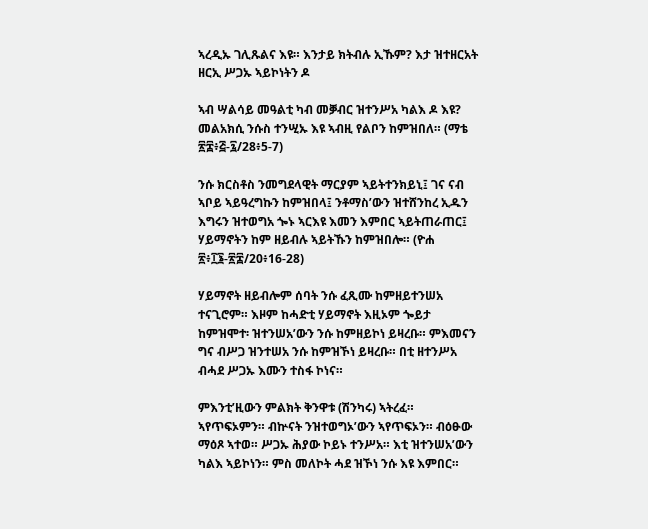ኣረዲኡ ገሊጹልና እዩ። እንታይ ክትብሉ ኢኹም? እታ ዝተዘርአት ዘርኢ ሥጋኡ ኣይኮነትን ዶ

ኣብ ሣልሳይ መዓልቲ ካብ መቓብር ዝተንሥአ ካልእ ዶ እዩ? መልአክሲ ንሱስ ተንሢኡ እዩ ኣብዚ የልቦን ከምዝበለ። (ማቴ ፳፰፥፭-፯/28፥5-7)

ንሱ ክርስቶስ ንመግደላዊት ማርያም ኣይትተንክይኒ፤ ገና ናብ ኣቦይ ኣይዓረግኩን ከምዝበላ፤ ንቶማስ’ውን ዝተሸንከረ ኢዱን እግሩን ዝተወግአ ጐኑ ኣርእዩ እመን እምበር ኣይትጠራጠር፤ ሃይማኖትን ከም ዘይብሉ ኣይትኹን ከምዝበሎ። (ዮሐ ፳፥፲፮-፳፰/20፥16-28)

ሃይማኖት ዘይብሎም ሰባት ንሱ ፈጺሙ ከምዘይተንሠአ ተናጊሮም። እዞም ከሓድቲ ሃይማኖት እዚኦም ጐይታ ከምዝሞተ፡ ዝተንሠአ’ውን ንሱ ከምዘይኮነ ይዛረቡ። ምእመናን ግና ብሥጋ ዝንተሠአ ንሱ ከምዝኾነ ይዛረቡ። በቲ ዘተንሥአ ብሓደ ሥጋኡ እሙን ተስፋ ኮነና።

ምእንቲ’ዚውን ምልክት ቅንዋቱ (ሽንካሩ) ኣትረፈ። ኣየጥፍኦምን። ብኵናት ንዝተወግኦ’ውን ኣየጥፍኦን። ብዕፁው ማዕጾ ኣተወ። ሥጋኡ ሕያው ኮይኑ ተንሥአ። እቲ ዝተንሠአ’ውን ካልእ ኣይኮነን። ምስ መለኮት ሓደ ዝኾነ ንሱ እዩ እምበር።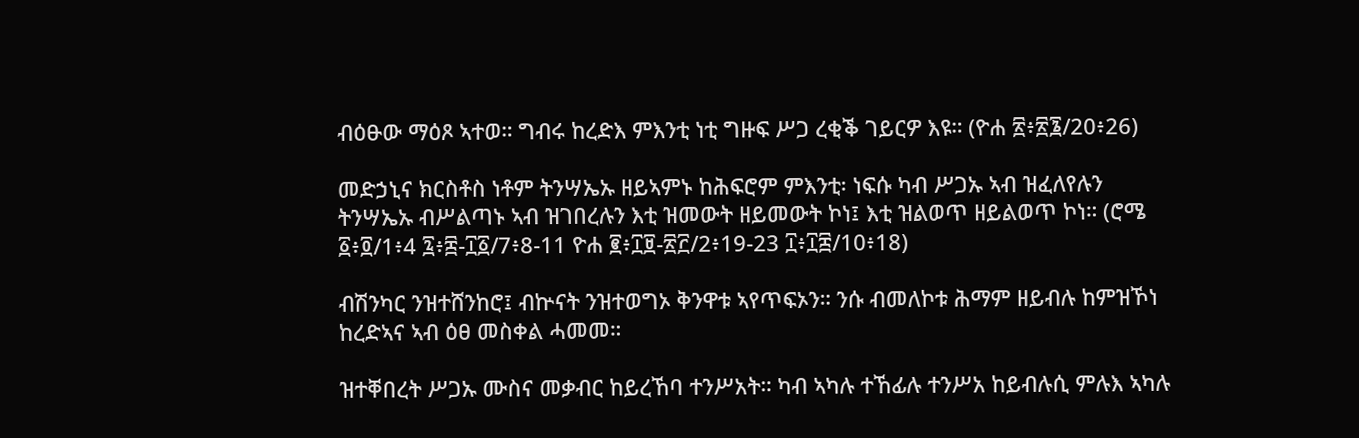ብዕፁው ማዕጾ ኣተወ። ግብሩ ከረድእ ምእንቲ ነቲ ግዙፍ ሥጋ ረቂቕ ገይርዎ እዩ። (ዮሐ ፳፥፳፮/20፥26)

መድኃኒና ክርስቶስ ነቶም ትንሣኤኡ ዘይኣምኑ ከሕፍሮም ምእንቲ፡ ነፍሱ ካብ ሥጋኡ ኣብ ዝፈለየሉን ትንሣኤኡ ብሥልጣኑ ኣብ ዝገበረሉን እቲ ዝመውት ዘይመውት ኮነ፤ እቲ ዝልወጥ ዘይልወጥ ኮነ። (ሮሜ ፩፥፬/1፥4 ፯፥፰-፲፩/7፥8-11 ዮሐ ፪፥፲፱-፳፫/2፥19-23 ፲፥፲፰/10፥18)

ብሽንካር ንዝተሸንከሮ፤ ብኵናት ንዝተወግኦ ቅንዋቱ ኣየጥፍኦን። ንሱ ብመለኮቱ ሕማም ዘይብሉ ከምዝኾነ ከረድኣና ኣብ ዕፀ መስቀል ሓመመ።

ዝተቐበረት ሥጋኡ ሙስና መቃብር ከይረኸባ ተንሥአት። ካብ ኣካሉ ተኸፊሉ ተንሥአ ከይብሉሲ ምሉእ ኣካሉ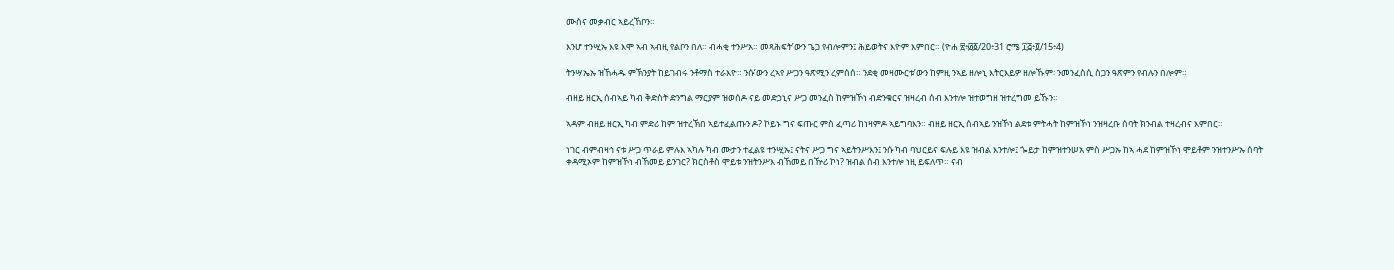ሙስና መቃብር ኣይረኸቦን።

እንሆ ተንሢኡ እዩ እሞ ኣብ ኣብዚ የልቦን በለ። ብሓቂ ተንሥአ። መጻሕፍት’ውን ጌጋ የብሎምን፤ ሕይወትና እዮም እምበር። (ዮሐ ፳፥፴፩/20፥31 ሮሜ ፲፭፥፬/15፥4)

ትንሣኤኡ ዝኸሓዱ ምኽንያት ከይገብሩ ንቶማስ ተራእዮ። ንሱ’ውን ረኣየ ሥጋን ዓጽሚን ረምሰሰ። ንደቂ መዛሙርቱ’ውን ከምዚ ንኣይ ዘሎኒ እትርእይዎ ዘሎኹም፡ ንመንፈስሲ ስጋን ዓጽምን የብሉን በሎም።

ብዘይ ዘርኢ ሰብኣይ ካብ ቅድስት ድንግል ማርያም ዝወሰዶ ናይ መድኃኒና ሥጋ መንፈስ ከምዝኾነ ብድንቁርና ዝዛረብ ሰብ እንተሎ ዝተወግዘ ዝተረግመ ይኹን።

ኣዳም ብዘይ ዘርኢ ካብ ምድሪ ከም ዝተረኽበ ኣይተፈልጡን ዶ? ኮይኑ ግና ፍጡር ምስ ፈጣሪ ከነዛምዶ ኣይግባእን። ብዘይ ዘርኢ ሰብኣይ ንዝኾነ ልደቱ ምትሓት ከምዝኾነ ንዝዛረቡ ሰባት ክንብል ተዛረብና እምበር።

ነገር ብምብዛኅ ናቱ ሥጋ ጥራይ ምሉእ ኣካሉ ካብ ሙታን ተፈልዩ ተንሢኡ፤ ናትና ሥጋ ግና ኣይትንሥእን፤ ንሱ ካብ ባህርይና ፍሉይ እዩ ዝብል እንተሎ፤ ጐይታ ከምዝተንሠአ ምስ ሥጋኡ ከኣ ሓደ ከምዝኾነ ሞይቶም ንዝተንሥኡ ሰባት ቀዳሚኦም ከምዝኾነ ብኸመይ ይንገር? ክርስቶስ ሞይቱ ንዝትንሥእ ብኸመይ በዅሪ ኮነ? ዝብል ሰብ እንተሎ ነዚ ይፍለጥ። ናብ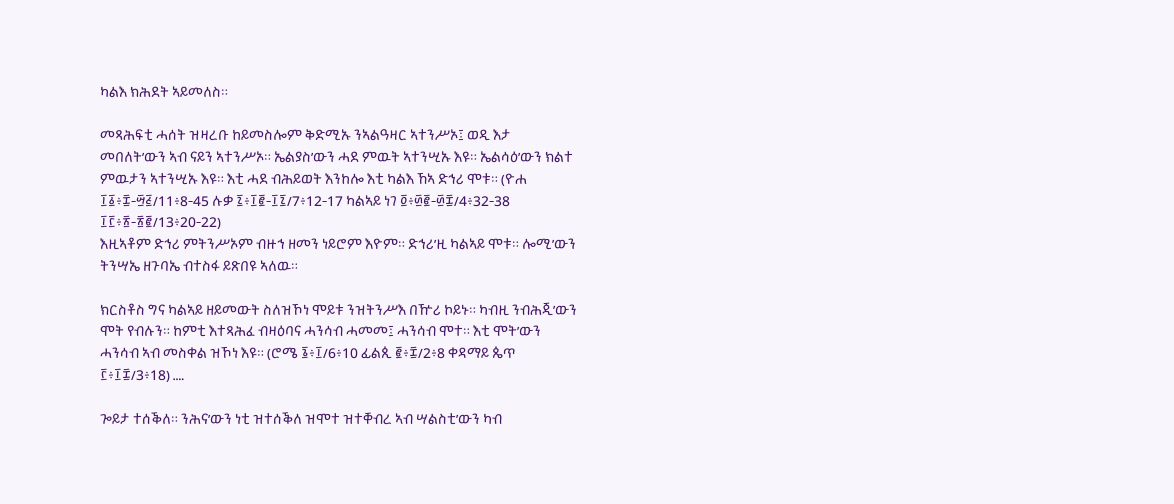ካልእ ክሕደት ኣይመለስ።

መጻሕፍቲ ሓሰት ዝዛረቡ ከይመስሎም ቅድሚኡ ንኣልዓዛር ኣተንሥኦ፤ ወዲ እታ መበለት’ውን ኣብ ናይን ኣተንሥኦ። ኤልያስ’ውን ሓደ ምዉት ኣተንሢኡ እዩ። ኤልሳዕ’ውን ክልተ ምዉታን ኣተንሢኡ እዩ። እቲ ሓደ ብሕይወት እንከሎ እቲ ካልእ ኸኣ ድኅሪ ሞቱ። (ዮሐ ፲፩፥፰-፵፭/11፥8-45 ሉቃ ፯፥፲፪-፲፯/7፥12-17 ካልኣይ ነገ ፬፥፴፪-፴፰/4፥32-38 ፲፫፥፳-፳፪/13፥20-22)
እዚኣቶም ድኅሪ ምትንሥኦም ብዙኅ ዘመን ነይሮም እዮም። ድኅሪ’ዚ ካልኣይ ሞቱ። ሎሚ’ውን ትንሣኤ ዘጉባኤ ብተስፋ ይጽበዩ ኣለዉ።

ክርስቶስ ግና ካልኣይ ዘይመውት ስለዝኾነ ሞይቱ ንዝትንሥእ በዅሪ ኮይኑ። ካብዚ ንብሕጂ’ውን ሞት የብሉን። ከምቲ እተጻሕፈ ብዛዕባና ሓንሳብ ሓመመ፤ ሓንሳብ ሞተ። እቲ ሞት’ውን ሓንሳብ ኣብ መስቀል ዝኾነ እዩ። (ሮሜ ፮፥፲/6፥10 ፊልጲ ፪፥፰/2፥8 ቀዳማይ ጴጥ ፫፥፲፰/3፥18) ….

ጐይታ ተሰቕለ። ንሕና’ውን ነቲ ዝተሰቕለ ዝሞተ ዝተቐብረ ኣብ ሣልስቲ’ውን ካብ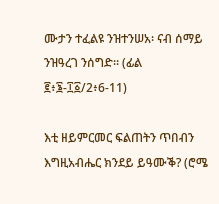ሙታን ተፈልዩ ንዝተንሠአ፡ ናብ ሰማይ ንዝዓረገ ንሰግድ። (ፊል ፪፥፮-፲፩/2፥6-11)

እቲ ዘይምርመር ፍልጠትን ጥበብን እግዚአብሔር ክንደይ ይዓሙቕ? (ሮሜ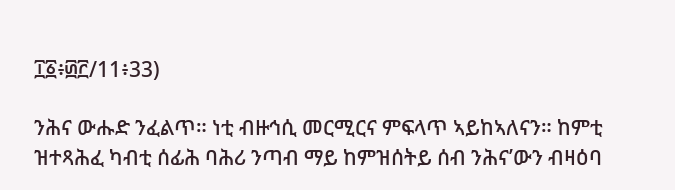፲፩፥፴፫/11፥33)

ንሕና ውሑድ ንፈልጥ። ነቲ ብዙኅሲ መርሚርና ምፍላጥ ኣይከኣለናን። ከምቲ ዝተጻሕፈ ካብቲ ሰፊሕ ባሕሪ ንጣብ ማይ ከምዝሰትይ ሰብ ንሕና’ውን ብዛዕባ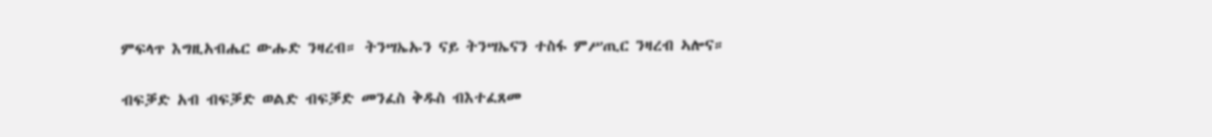ምፍላጥ እግዚአብሔር ውሑድ ንዛረብ። ትንሣኤኡን ናይ ትንሣኤናን ተስፋ ምሥጢር ንዛረብ ኣሎና።

ብፍቓድ አብ ብፍቓድ ወልድ ብፍቓድ መንፈስ ቅዱስ ብእተፈጸመ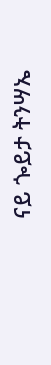ናይ ጐይታ ትንሣኤ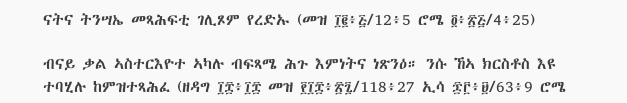ናትና ትንሣኤ መጻሕፍቲ ገሊጾም የረድኡ (መዝ ፲፪፥፭/12፥5 ሮሜ ፬፥፳፭/4፥25)

ብናይ ቃል ኣስተርእዮተ ኣካሉ ብፍጻሜ ሕጉ እምነትና ነጽንዕ። ንሱ ኸኣ ክርስቶስ እዩ ተባሂሉ ከምዝተጻሕፈ (ዘዳግ ፲፰፥፲፰ መዝ ፻፲፰፥፳፯/118፥27 ኢሳ ፷፫፥፱/63፥9 ሮሜ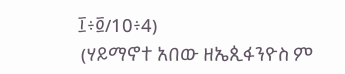፲፥፬/10፥4)
 (ሃይማኖተ አበው ዘኤጲፋንዮስ ም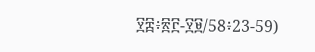፶፰፥፳፫-፶፱/58፥23-59)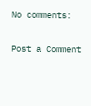No comments:

Post a Comment